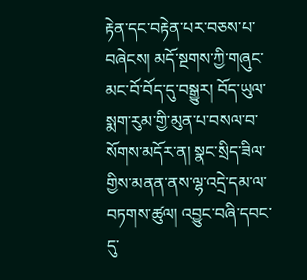རྟེན་དང་བརྟེན་པར་བཅས་པ་བཞེངས། མདོ་སྔགས་ཀྱི་གཞུང་མང་བོ་བོད་དུ་བསྒྱུར། བོད་ཡུལ་སྨག་རུམ་གྱི་མུན་པ་བསལ་བ་སོགས་མདོར་ན། སྣང་སྲིད་ཟིལ་གྱིས་མནན་ནས་ལྷ་འདྲེ་དམ་ལ་བཏགས་ཚུལ། འབྱུང་བཞི་དབང་དུ་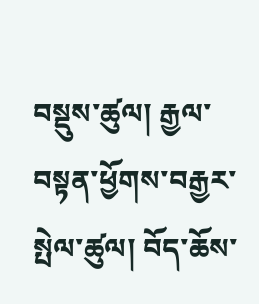བསྡུས་ཚུལ། རྒྱལ་བསྟན་ཕྱོགས་བརྒྱར་སྤེལ་ཚུལ། བོད་ཆོས་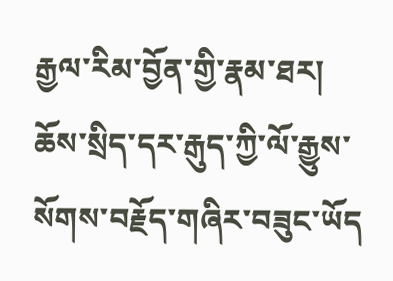རྒྱལ་རིམ་བྱོན་གྱི་རྣམ་ཐར། ཆོས་སྲིད་དར་རྒུད་ཀྱི་ལོ་རྒྱུས་སོགས་བརྗོད་གཞིར་བཟུང་ཡོད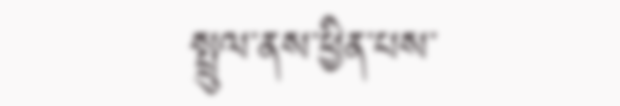སྤྲུལ་ནས་ཕྱིན་པས་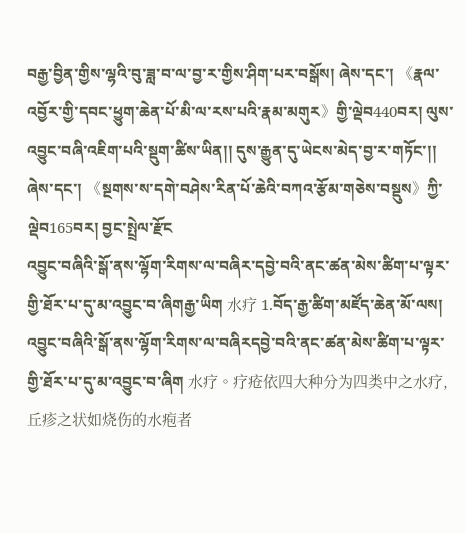བརྒྱ་བྱིན་གྱིས་ལྷའི་བུ་ཟླ་བ་ལ་བྱ་ར་གྱིས་ཤིག་པར་བསྒོས། ཞེས་དང་། 《རྣལ་འབྱོར་གྱི་དབང་ཕྱུག་ཆེན་པོ་མི་ལ་རས་པའི་རྣམ་མགུར》གྱི་ལྡེབ440བར། ལུས་འབྱུང་བཞི་འཇིག་པའི་སྡུག་ཚིས་ཡིན།། དུས་རྒྱུན་དུ་ཡེངས་མེད་བྱ་ར་གཏོང་།། ཞེས་དང་། 《སྔགས་ས་དགེ་བཤེས་རིན་པོ་ཆེའི་བཀའ་རྩོམ་གཅེས་བསྡུས》ཀྱི་ལྡེབ165བར། བྱང་སྤྲེལ་རྫོང
འབྱུང་བཞིའི་སྒོ་ནས་ལྷོག་རིགས་ལ་བཞིར་དབྱེ་བའི་ནང་ཚན་མེས་ཚིག་པ་ལྟར་གྱི་ཐོར་པ་དུ་མ་འབྱུང་བ་ཞིགརྒྱ་ཡིག 水疗 1.བོད་རྒྱ་ཚིག་མཛོད་ཆེན་མོ་ལས། འབྱུང་བཞིའི་སྒོ་ནས་ལྷོག་རིགས་ལ་བཞིརདབྱེ་བའི་ནང་ཚན་མེས་ཚིག་པ་ལྟར་གྱི་ཐོར་པ་དུ་མ་འབྱུང་བ་ཞིག 水疗。疗疮依四大种分为四类中之水疗,丘疹之状如烧伤的水疱者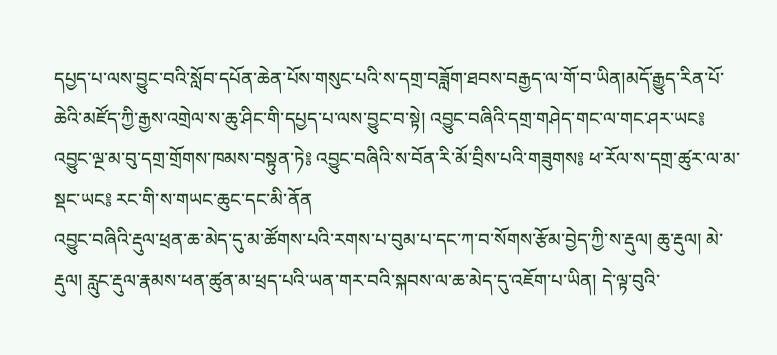དཔྱད་པ་ལས་བྱུང་བའི་སློབ་དཔོན་ཆེན་པོས་གསུང་པའི་ས་དགྲ་བཟློག་ཐབས་བརྒྱད་ལ་གོ་བ་ཡིན།མདོ་རྒྱུད་རིན་པོ་ཆེའི་མཛོད་ཀྱི་རྒྱས་འགྲེལ་ས་ཆུ་ཤིང་གི་དཔྱད་པ་ལས་བྱུང་བ་སྟེ། འབྱུང་བཞིའི་དགྲ་གཤེད་གང་ལ་གང་ཤར་ཡང༔ འབྱུང་ལྔ་མ་བུ་དགྲ་གྲོགས་ཁམས་བསྟུན་ཏེ༔ འབྱུང་བཞིའི་ས་བོན་རི་མོ་བྲིས་པའི་གཟུགས༔ ཕ་རོལ་ས་དགྲ་ཚུར་ལ་མ་སྡང་ཡང༔ རང་གི་ས་གཡང་ཆུང་དང་མི་ནོན
འབྱུང་བཞིའི་རྡུལ་ཕྲན་ཆ་མེད་དུ་མ་ཚོགས་པའི་རགས་པ་བུམ་པ་དང་ཀ་བ་སོགས་རྩོམ་བྱེད་ཀྱི་ས་རྡུལ། ཆུ་རྡུལ། མེ་རྡུལ། རླུང་རྡུལ་རྣམས་ཕན་ཚུན་མ་ཕྲད་པའི་ཡན་གར་བའི་སྐབས་ལ་ཆ་མེད་དུ་འཇོག་པ་ཡིན། དེ་ལྟ་བུའི་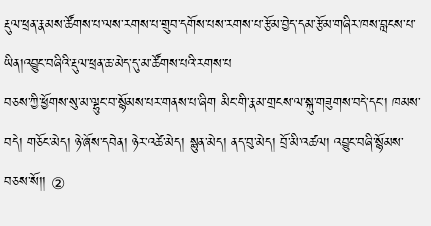རྡུལ་ཕྲན་རྣམས་ཚོགས་པ་ལས་རགས་པ་གྲུབ་དགོས་པས་རགས་པ་རྩོམ་བྱེད་དམ་རྩོམ་གཞིར་ཁས་བླངས་པ་ཡིན།འབྱུང་བཞིའི་རྡུལ་ཕྲན་ཆ་མེད་དུ་མ་ཚོགས་པའི་རགས་པ
བཅས་ཀྱི་ཕྱོགས་སུ་མ་ལྷུང་བ་སྙོམས་པར་གནས་པ་ཞིག མིང་གི་རྣམ་གྲངས་ལ་སྐུ་གཟུགས་བདེ་དང་། ཁམས་བདེ། གཅོང་མེད། ཉེ་ཞོས་དབེན། ཉེར་འཚེ་མེད། སྙུན་མེད། ནད་བུ་མེད། བྲོ་མི་འཚལ། འབྱུང་བཞི་སྙོམས་བཅས་སོ།། ②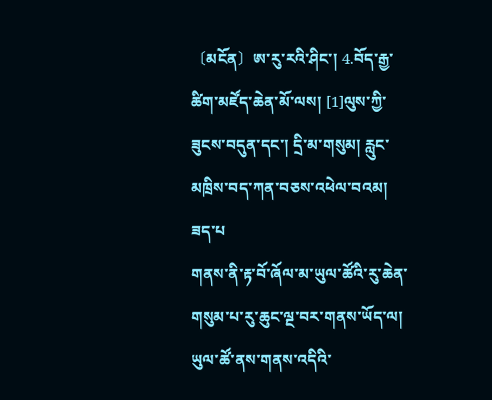〔མངོན〕ཨ་རུ་རའི་ཤིང་། 4.བོད་རྒྱ་ཚིག་མཛོད་ཆེན་མོ་ལས། [1]ལུས་ཀྱི་ཟུངས་བདུན་དང་། དྲི་མ་གསུམ། རླུང་མཁྲིས་བད་ཀན་བཅས་འཕེལ་བའམ། ཟད་པ
གནས་ནི་རྟ་བོ་ཞོལ་མ་ཡུལ་ཚོའི་རུ་ཆེན་གསུམ་པ་རུ་ཆུང་ལྔ་བར་གནས་ཡོད་ལ། ཡུལ་ཚོ་ནས་གནས་འདིའི་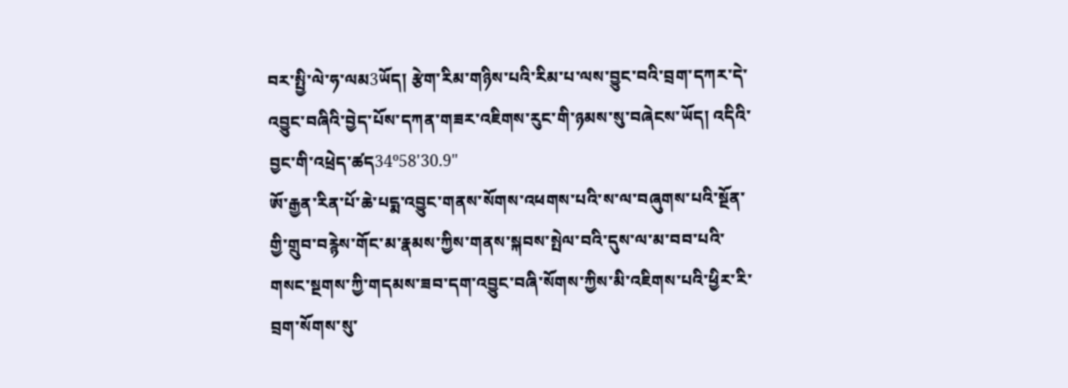བར་སྤྱི་ལེ་ཧ་ལམ3ཡོད། རྩེག་རིམ་གཉིས་པའི་རིམ་པ་ལས་བྱུང་བའི་བྲག་དཀར་དེ་འབྱུང་བཞིའི་བྱེད་པོས་དཀན་གཟར་འཇིགས་རུང་གི་ཉམས་སུ་བཞེངས་ཡོད། འདིའི་བྱང་གི་འཕྲེད་ཚད34º58'30.9"
ཨོ་རྒྱན་རིན་པོ་ཆེ་པདྨ་འབྱུང་གནས་སོགས་འཕགས་པའི་ས་ལ་བཞུགས་པའི་སྔོན་གྱི་གྲུབ་བརྙེས་གོང་མ་རྣམས་ཀྱིས་གནས་སྐབས་སྤེལ་བའི་དུས་ལ་མ་བབ་པའི་གསང་སྔགས་ཀྱི་གདམས་ཟབ་དག་འབྱུང་བཞི་སོགས་ཀྱིས་མི་འཇིགས་པའི་ཕྱིར་རི་བྲག་སོགས་སུ་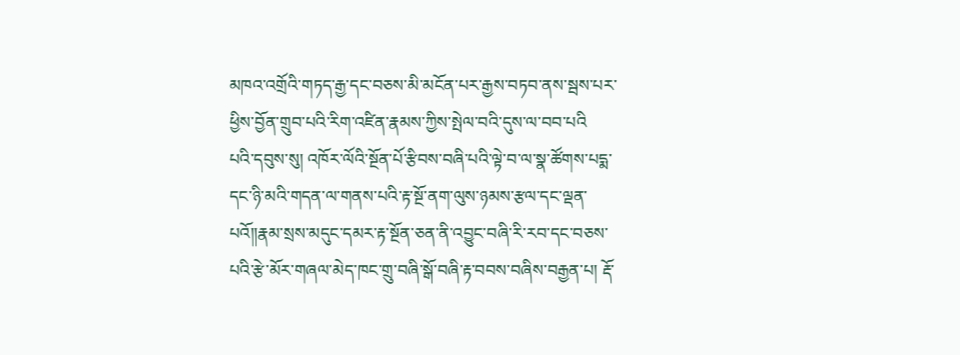མཁའ་འགྲོའི་གཏད་རྒྱ་དང་བཅས་མི་མངོན་པར་རྒྱས་བཏབ་ནས་སྦས་པར་ཕྱིས་བྱོན་གྲུབ་པའི་རིག་འཛིན་རྣམས་ཀྱིས་སྤེལ་བའི་དུས་ལ་བབ་པའི
པའི་དབུས་སུ། འཁོར་ལོའི་སྔོན་པོ་རྩིབས་བཞི་པའི་ལྟེ་བ་ལ་སྣ་ཚོགས་པདྨ་དང་ཉི་མའི་གདན་ལ་གནས་པའི་རྟ་སྔོ་ནག་ལུས་ཉམས་རྩལ་དང་ལྡན་པའོ༎རྣམ་སྲས་མདུང་དམར་རྟ་སྔོན་ཅན་ནི་འབྱུང་བཞི་རི་རབ་དང་བཅས་པའི་རྩེ་མོར་གཞལ་མེད་ཁང་གྲུ་བཞི་སྒོ་བཞི་རྟ་བབས་བཞིས་བརྒྱན་པ། རྡོ་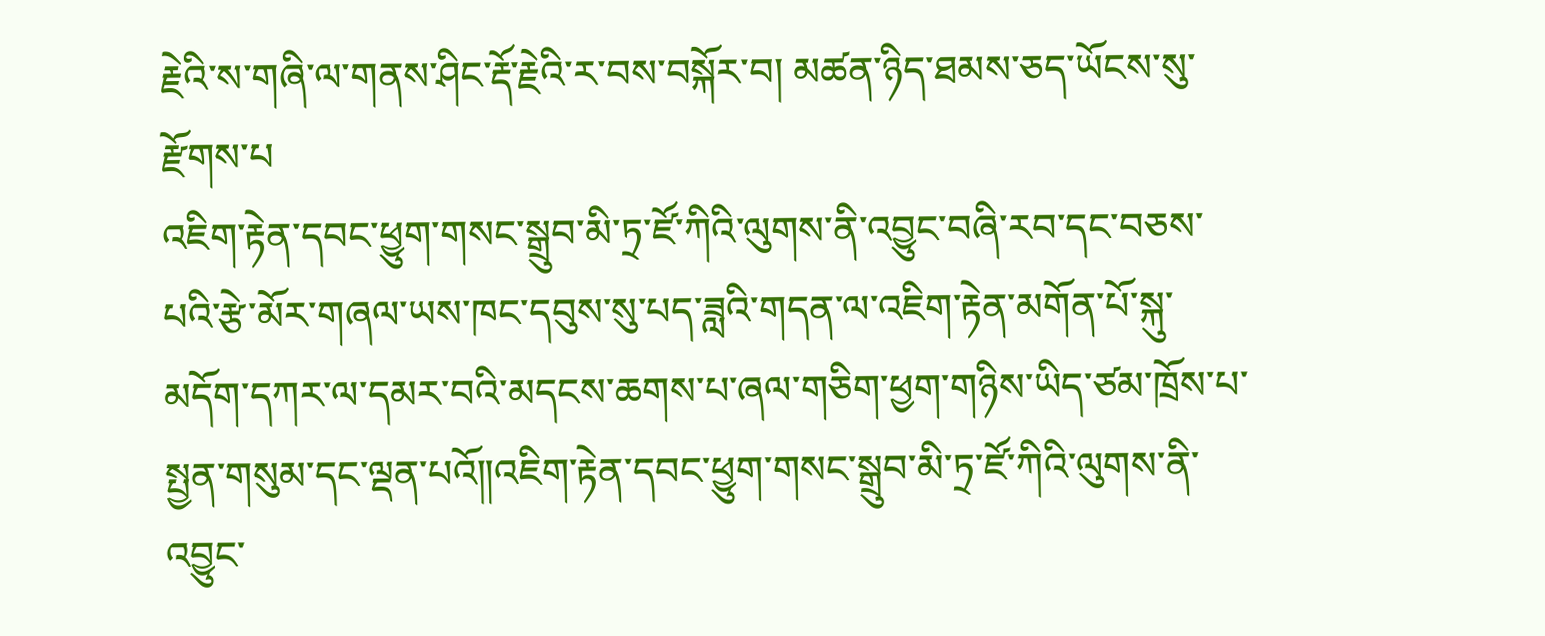རྗེའི་ས་གཞི་ལ་གནས་ཤིང་རྡོ་རྗེའི་ར་བས་བསྐོར་བ། མཚན་ཉིད་ཐམས་ཅད་ཡོངས་སུ་རྫོགས་པ
འཇིག་རྟེན་དབང་ཕྱུག་གསང་སྒྲུབ་མི་ཏྲ་ཛོ་ཀིའི་ལུགས་ནི་འབྱུང་བཞི་རབ་དང་བཅས་པའི་རྩེ་མོར་གཞལ་ཡས་ཁང་དབུས་སུ་པད་ཟླའི་གདན་ལ་འཇིག་རྟེན་མགོན་པོ་སྐུ་མདོག་དཀར་ལ་དམར་བའི་མདངས་ཆགས་པ་ཞལ་གཅིག་ཕྱག་གཉིས་ཡིད་ཙམ་ཁྲོས་པ་སྤྱན་གསུམ་དང་ལྡན་པའོ༎འཇིག་རྟེན་དབང་ཕྱུག་གསང་སྒྲུབ་མི་ཏྲ་ཛོ་ཀིའི་ལུགས་ནི་འབྱུང་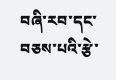བཞི་རབ་དང་བཅས་པའི་རྩེ་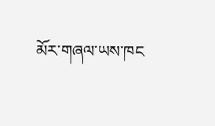མོར་གཞལ་ཡས་ཁང